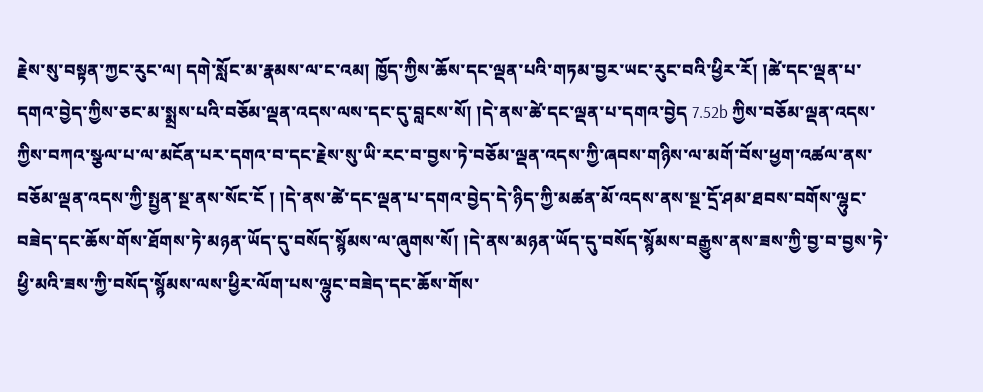རྗེས་སུ་བསྟན་ཀྱང་རུང་ལ། དགེ་སློང་མ་རྣམས་ལ་ང་འམ། ཁྱོད་ཀྱིས་ཆོས་དང་ལྡན་པའི་གཏམ་བྱར་ཡང་རུང་བའི་ཕྱིར་རོ། །ཚེ་དང་ལྡན་པ་དགའ་བྱེད་ཀྱིས་ཅང་མ་སྨྲས་པའི་བཅོམ་ལྡན་འདས་ལས་དང་དུ་བླངས་སོ། །དེ་ནས་ཚེ་དང་ལྡན་པ་དགའ་བྱེད 7.52b ཀྱིས་བཅོམ་ལྡན་འདས་ཀྱིས་བཀའ་སྩལ་པ་ལ་མངོན་པར་དགའ་བ་དང་རྗེས་སུ་ཡི་རང་བ་བྱས་ཏེ་བཅོམ་ལྡན་འདས་ཀྱི་ཞབས་གཉིས་ལ་མགོ་བོས་ཕྱག་འཚལ་ནས་བཅོམ་ལྡན་འདས་ཀྱི་སྤྱན་སྔ་ནས་སོང་ངོ ། །དེ་ནས་ཚེ་དང་ལྡན་པ་དགའ་བྱེད་དེ་ཉིད་ཀྱི་མཚན་མོ་འདས་ནས་སྔ་དྲོ་ཤམ་ཐབས་བགོས་ལྷུང་བཟེད་དང་ཆོས་གོས་ཐོགས་ཏེ་མཉན་ཡོད་དུ་བསོད་སྙོམས་ལ་ཞུགས་སོ། །དེ་ནས་མཉན་ཡོད་དུ་བསོད་སྙོམས་བརྒྱུས་ནས་ཟས་ཀྱི་བྱ་བ་བྱས་ཏེ་ཕྱི་མའི་ཟས་ཀྱི་བསོད་སྙོམས་ལས་ཕྱིར་ལོག་པས་ལྷུང་བཟེད་དང་ཆོས་གོས་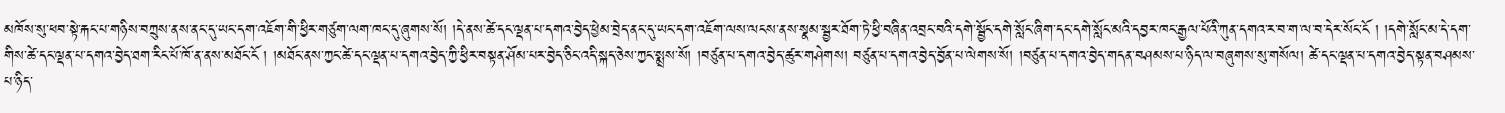མཁོས་སུ་ཕབ་སྟེ་རྐང་པ་གཉིས་བཀྲུས་ནས་ནང་དུ་ཡང་དག་འཇོག་གི་ཕྱིར་གཙུག་ལག་ཁང་དུ་ཞུགས་སོ། །དེ་ནས་ཚེ་དང་ལྡན་པ་དགའ་བྱེད་ཕྱེམ་བྲེད་ནང་དུ་ཡང་དག་འཇོག་ལས་ལངས་ནས་སྣམ་སྦྱར་ཐོག་ཏེ་ཕྱི་བཞིན་འབྲང་བའི་དགེ་སྦྱོང་དགེ་སློང་ཞིག་དང་དགེ་སློང་མའི་དབྱར་ཁང་རྒྱལ་པོའི་ཀུན་དགའ་ར་བ་ག་ལ་བ་དེར་སོང་ངོ ། །དགེ་སློང་མ་དེ་དག་གིས་ཚེ་དང་ལྡན་པ་དགའ་བྱེད་ཐག་རིང་པོ་ཁོ་ན་ནས་མཐོང་ངོ ། །མཐོང་ནས་ཀྱང་ཚེ་དང་ལྡན་པ་དགའ་བྱེད་ཀྱི་ཕྱིར་བསྟན་ཤོམ་པར་བྱེད་ཅིང་འདི་སྐད་ཅེས་ཀྱང་སྨྲས་སོ། །བཙུན་པ་དགའ་བྱེད་ཚུར་གཤེགས། བཙུན་པ་དགའ་བྱེད་བྱོན་པ་ལེགས་སོ། །བཙུན་པ་དགའ་བྱེད་གདན་བཤམས་པ་ཉིད་ལ་བཞུགས་སུ་གསོལ། ཚེ་དང་ལྡན་པ་དགའ་བྱེད་སྟན་བཤམས་པ་ཉིད་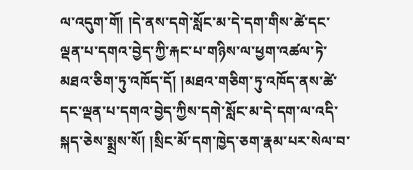ལ་འདུག་གོ། །དེ་ནས་དགེ་སློང་མ་དེ་དག་གིས་ཚེ་དང་ལྡན་པ་དགའ་བྱེད་ཀྱི་རྐང་པ་གཉིས་ལ་ཕྱག་འཚལ་ཏེ་མཐའ་ཅིག་ཏུ་འཁོད་དོ། །མཐའ་གཅིག་ཏུ་འཁོད་ནས་ཚེ་དང་ལྡན་པ་དགའ་བྱེད་ཀྱིས་དགེ་སློང་མ་དེ་དག་ལ་འདི་སྐད་ཅེས་སྨྲས་སོ། །སྲིང་མོ་དག་ཁྱེད་ཅག་རྣམ་པར་སེལ་བ་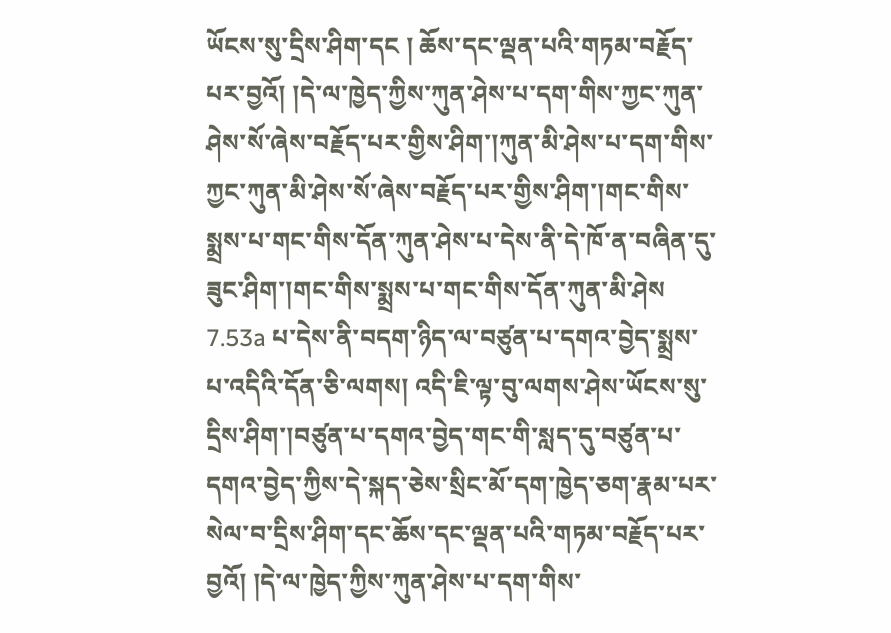ཡོངས་སུ་དྲིས་ཤིག་དང ། ཆོས་དང་ལྡན་པའི་གཏམ་བརྗོད་པར་བྱའོ། །དེ་ལ་ཁྱེད་ཀྱིས་ཀུན་ཤེས་པ་དག་གིས་ཀྱང་ཀུན་ཤེས་སོ་ཞེས་བརྗོད་པར་གྱིས་ཤིག་།ཀུན་མི་ཤེས་པ་དག་གིས་ཀྱང་ཀུན་མི་ཤེས་སོ་ཞེས་བརྗོད་པར་གྱིས་ཤིག་།གང་གིས་སྨྲས་པ་གང་གིས་དོན་ཀུན་ཤེས་པ་དེས་ནི་དེ་ཁོ་ན་བཞིན་དུ་ཟུང་ཤིག་།གང་གིས་སྨྲས་པ་གང་གིས་དོན་ཀུན་མི་ཤེས 7.53a པ་དེས་ནི་བདག་ཉིད་ལ་བཙུན་པ་དགའ་བྱེད་སྨྲས་པ་འདིའི་དོན་ཅི་ལགས། འདི་ཇི་ལྟ་བུ་ལགས་ཤེས་ཡོངས་སུ་དྲིས་ཤིག་།བཙུན་པ་དགའ་བྱེད་གང་གི་སླད་དུ་བཙུན་པ་དགའ་བྱེད་ཀྱིས་དེ་སྐད་ཅེས་སྲིང་མོ་དག་ཁྱེད་ཅག་རྣམ་པར་སེལ་བ་དྲིས་ཤིག་དང་ཆོས་དང་ལྡན་པའི་གཏམ་བརྗོད་པར་བྱའོ། །དེ་ལ་ཁྱེད་ཀྱིས་ཀུན་ཤེས་པ་དག་གིས་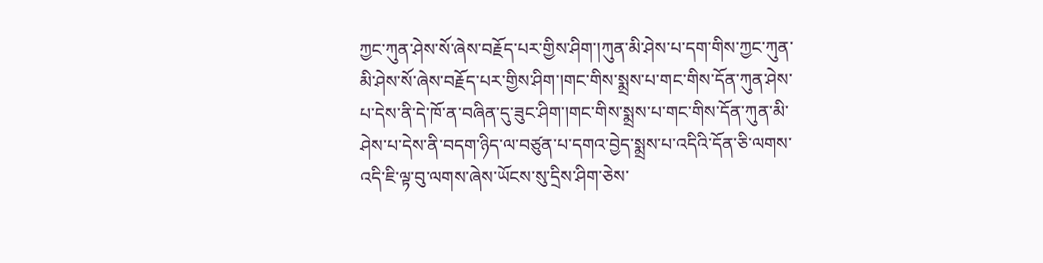ཀྱང་ཀུན་ཤེས་སོ་ཞེས་བརྗོད་པར་གྱིས་ཤིག་།ཀུན་མི་ཤེས་པ་དག་གིས་ཀྱང་ཀུན་མི་ཤེས་སོ་ཞེས་བརྗོད་པར་གྱིས་ཤིག་།གང་གིས་སྨྲས་པ་གང་གིས་དོན་ཀུན་ཤེས་པ་དེས་ནི་དེ་ཁོ་ན་བཞིན་དུ་ཟུང་ཤིག་།གང་གིས་སྨྲས་པ་གང་གིས་དོན་ཀུན་མི་ཤེས་པ་དེས་ནི་བདག་ཉིད་ལ་བཙུན་པ་དགའ་བྱེད་སྨྲས་པ་འདིའི་དོན་ཅི་ལགས་འདི་ཇི་ལྟ་བུ་ལགས་ཞེས་ཡོངས་སུ་དྲིས་ཤིག་ཅེས་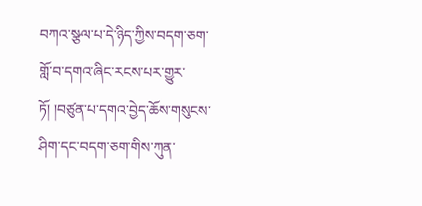བཀའ་སྩལ་པ་དེ་ཉིད་ཀྱིས་བདག་ཅག་གློ་བ་དགའ་ཞིང་རངས་པར་གྱུར་ཏོ། །བཙུན་པ་དགའ་བྱེད་ཆོས་གསུངས་ཤིག་དང་བདག་ཅག་གིས་ཀུན་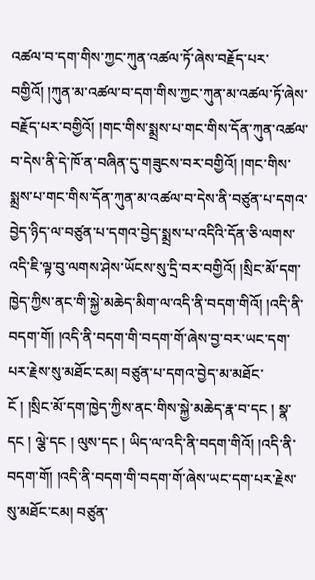འཚལ་བ་དག་གིས་ཀྱང་ཀུན་འཚལ་ཏོ་ཞེས་བརྗོད་པར་བགྱིའོ། །ཀུན་མ་འཚལ་བ་དག་གིས་ཀྱང་ཀུན་མ་འཚལ་ཏོ་ཞེས་བརྗོད་པར་བགྱིའོ། །གང་གིས་སྨྲས་པ་གང་གིས་དོན་ཀུན་འཚལ་བ་དེས་ནི་དེ་ཁོ་ན་བཞིན་དུ་གཟུངས་བར་བགྱིའོ། །གང་གིས་སྨྲས་པ་གང་གིས་དོན་ཀུན་མ་འཚལ་བ་དེས་ནི་བཙུན་པ་དགའ་བྱེད་ཉིད་ལ་བཙུན་པ་དགའ་བྱེད་སྨྲས་པ་འདིའི་དོན་ཅི་ལགས་འདི་ཇི་ལྟ་བུ་ལགས་ཤེས་ཡོངས་སུ་དྲི་བར་བགྱིའོ། །སྲིང་མོ་དག་ཁྱེད་ཀྱིས་ནང་གི་སྐྱེ་མཆེད་མིག་ལ་འདི་ནི་བདག་གིའོ། །འདི་ནི་བདག་གོ། །འདི་ནི་བདག་གི་བདག་གོ་ཞེས་བྱ་བར་ཡང་དག་པར་རྗེས་སུ་མཐོང་ངམ། བཙུན་པ་དགའ་བྱེད་མ་མཐོང་ངོ ། །སྲིང་མོ་དག་ཁྱེད་ཀྱིས་ནང་གིས་སྐྱེ་མཆེད་རྣ་བ་དང ། སྣ་དང ། ལྕེ་དང ། ལུས་དང ། ཡིད་ལ་འདི་ནི་བདག་གིའོ། །འདི་ནི་བདག་གོ། །འདི་ནི་བདག་གི་བདག་གོ་ཞེས་ཡང་དག་པར་རྗེས་སུ་མཐོང་ངམ། བཙུན་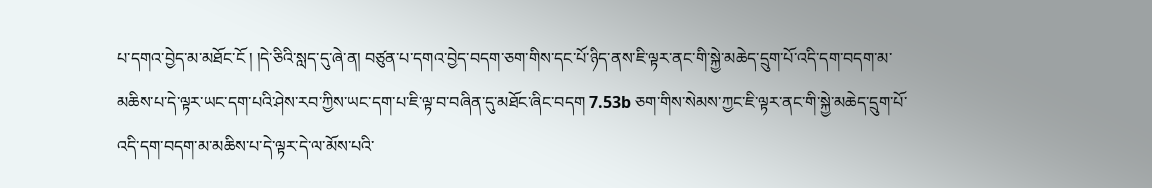པ་དགའ་བྱེད་མ་མཐོང་ངོ ། །དེ་ཅིའི་སླད་དུ་ཞེ་ན། བཙུན་པ་དགའ་བྱེད་བདག་ཅག་གིས་དང་པོ་ཉིད་ནས་ཇི་ལྟར་ནང་གི་སྐྱེ་མཆེད་དྲུག་པོ་འདི་དག་བདག་མ་མཆིས་པ་དེ་ལྟར་ཡང་དག་པའི་ཤེས་རབ་ཀྱིས་ཡང་དག་པ་ཇི་ལྟ་བ་བཞིན་དུ་མཐོང་ཞིང་བདག 7.53b ཅག་གིས་སེམས་ཀྱང་ཇི་ལྟར་ནང་གི་སྐྱེ་མཆེད་དྲུག་པོ་འདི་དག་བདག་མ་མཆིས་པ་དེ་ལྟར་དེ་ལ་མོས་པའི་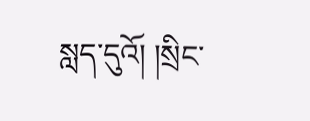སླད་དུའོ། །སྲིང་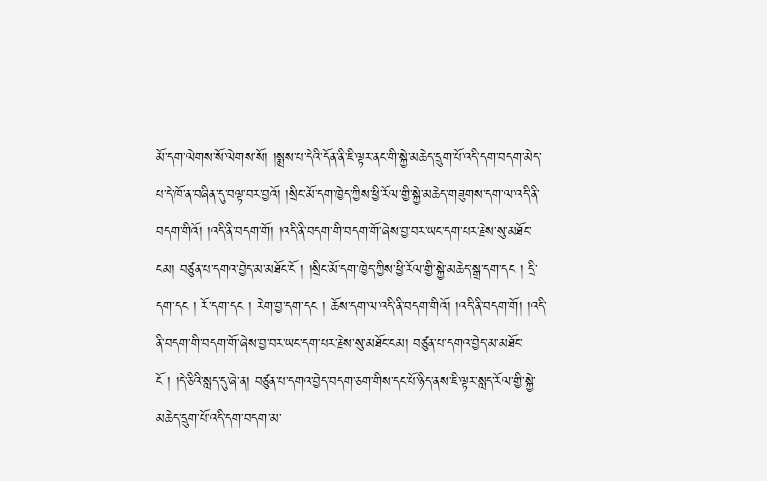མོ་དག་ལེགས་སོ་ལེགས་སོ། །སྨྲས་པ་དེའི་དོན་ནི་ཇི་ལྟར་ནང་གི་སྐྱེ་མཆེད་དྲུག་པོ་འདི་དག་བདག་མེད་པ་དེ་ཁོ་ན་བཞིན་དུ་བལྟ་བར་བྱའོ། །སྲིང་མོ་དག་ཁྱེད་ཀྱིས་ཕྱི་རོལ་གྱི་སྐྱེ་མཆེད་གཟུགས་དག་ལ་འདི་ནི་བདག་གིའོ། །འདི་ནི་བདག་གོ། །འདི་ནི་བདག་གི་བདག་གོ་ཞེས་བྱ་བར་ཡང་དག་པར་རྗེས་སུ་མཐོང་ངམ། བཙུན་པ་དགའ་བྱེད་མ་མཐོང་ངོ ། །སྲིང་མོ་དག་ཁྱེད་ཀྱིས་ཕྱི་རོལ་གྱི་སྐྱེ་མཆེད་སྒྲ་དག་དང ། དྲི་དག་དང ། རོ་དག་དང ། རེག་བྱ་དག་དང ། ཆོས་དག་ལ་འདི་ནི་བདག་གིའོ། །འདི་ནི་བདག་གོ། །འདི་ནི་བདག་གི་བདག་གོ་ཞེས་བྱ་བར་ཡང་དག་པར་རྗེས་སུ་མཐོང་ངམ། བཙུན་པ་དགའ་བྱེད་མ་མཐོང་ངོ ། །དེ་ཅིའི་སླད་དུ་ཞེ་ན། བཙུན་པ་དགའ་བྱེད་བདག་ཅག་གིས་དང་པོ་ཉིད་ནས་ཇི་ལྟར་སླད་རོལ་གྱི་སྐྱེ་མཆེད་དྲུག་པོ་འདི་དག་བདག་མ་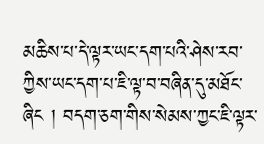མཆིས་པ་དེ་ལྟར་ཡང་དག་པའི་ཤེས་རབ་ཀྱིས་ཡང་དག་པ་ཇི་ལྟ་བ་བཞིན་དུ་མཐོང་ཞིང ། བདག་ཅག་གིས་སེམས་ཀྱང་ཇི་ལྟར་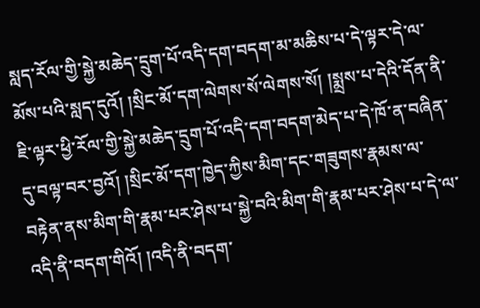སླད་རོལ་གྱི་སྐྱེ་མཆེད་དྲུག་པོ་འདི་དག་བདག་མ་མཆིས་པ་དེ་ལྟར་དེ་ལ་མོས་པའི་སླད་དུའོ། །སྲིང་མོ་དག་ལེགས་སོ་ལེགས་སོ། །སྨྲས་པ་དེའི་དོན་ནི་ཇི་ལྟར་ཕྱི་རོལ་གྱི་སྐྱེ་མཆེད་དྲུག་པོ་འདི་དག་བདག་མེད་པ་དེ་ཁོ་ན་བཞིན་དུ་བལྟ་བར་བྱའོ། །སྲིང་མོ་དག་ཁྱེད་ཀྱིས་མིག་དང་གཟུགས་རྣམས་ལ་བརྟེན་ནས་མིག་གི་རྣམ་པར་ཤེས་པ་སྐྱེ་བའི་མིག་གི་རྣམ་པར་ཤེས་པ་དེ་ལ་འདི་ནི་བདག་གིའོ། །འདི་ནི་བདག་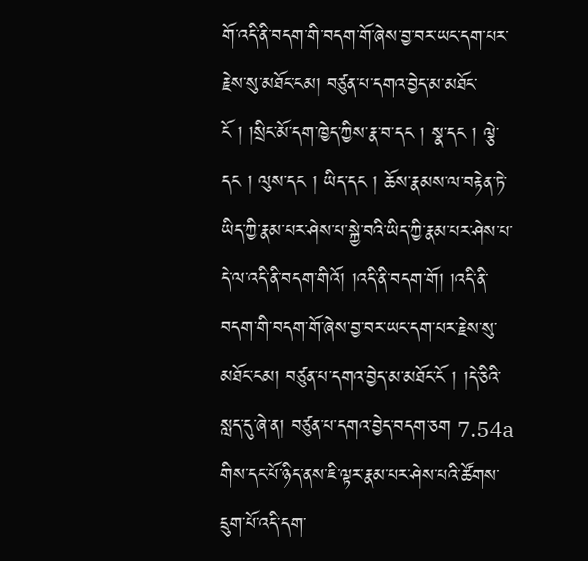གོ་འདི་ནི་བདག་གི་བདག་གོ་ཞེས་བྱ་བར་ཡང་དག་པར་རྗེས་སུ་མཐོང་ངམ། བཙུན་པ་དགའ་བྱེད་མ་མཐོང་ངོ ། །སྲིང་མོ་དག་ཁྱེད་ཀྱིས་རྣ་བ་དང ། སྣ་དང ། ལྕེ་དང ། ལུས་དང ། ཡིད་དང ། ཆོས་རྣམས་ལ་བརྟེན་ཏེ་ཡིད་ཀྱི་རྣམ་པར་ཤེས་པ་སྐྱེ་བའི་ཡིད་ཀྱི་རྣམ་པར་ཤེས་པ་དེ་ལ་འདི་ནི་བདག་གིའོ། །འདི་ནི་བདག་གོ། །འདི་ནི་བདག་གི་བདག་གོ་ཞེས་བྱ་བར་ཡང་དག་པར་རྗེས་སུ་མཐོང་ངམ། བཙུན་པ་དགའ་བྱེད་མ་མཐོང་ངོ ། །དེ་ཅིའི་སླད་དུ་ཞེ་ན། བཙུན་པ་དགའ་བྱེད་བདག་ཅག 7.54a གིས་དང་པོ་ཉིད་ནས་ཇི་ལྟར་རྣམ་པར་ཤེས་པའི་ཚོགས་དྲུག་པོ་འདི་དག་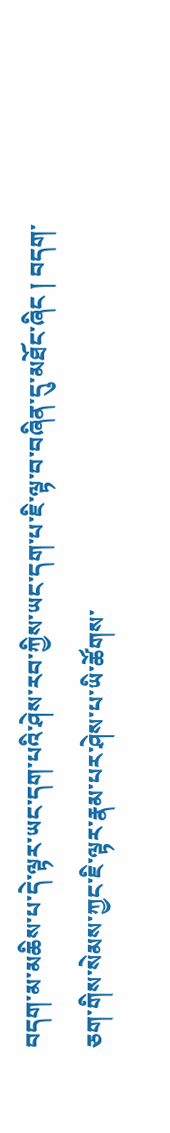བདག་མ་མཆིས་པ་དེ་ལྟར་ཡང་དག་པའི་ཤེས་རབ་ཀྱིས་ཡང་དག་པ་ཇི་ལྟ་བ་བཞིན་དུ་མཐོང་ཞིང ། བདག་ཅག་གིས་སེམས་ཀྱང་ཇི་ལྟར་རྣམ་པར་ཤེས་པ་ཡི་ཚོགས་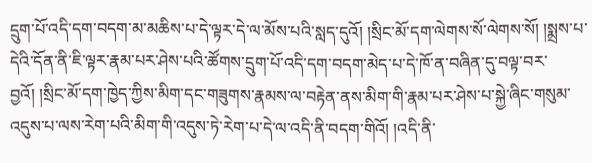དྲུག་པོ་འདི་དག་བདག་མ་མཆིས་པ་དེ་ལྟར་དེ་ལ་མོས་པའི་སླད་དུའོ། །སྲིང་མོ་དག་ལེགས་སོ་ལེགས་སོ། །སྨྲས་པ་དེའི་དོན་ནི་ཇི་ལྟར་རྣམ་པར་ཤེས་པའི་ཚོགས་དྲུག་པོ་འདི་དག་བདག་མེད་པ་དེ་ཁོ་ན་བཞིན་དུ་བལྟ་བར་བྱའོ། །སྲིང་མོ་དག་ཁྱེད་ཀྱིས་མིག་དང་གཟུགས་རྣམས་ལ་བརྟེན་ནས་མིག་གི་རྣམ་པར་ཤེས་པ་སྐྱེ་ཞིང་གསུམ་འདུས་པ་ལས་རེག་པའི་མིག་གི་འདུས་ཏེ་རེག་པ་དེ་ལ་འདི་ནི་བདག་གིའོ། །འདི་ནི་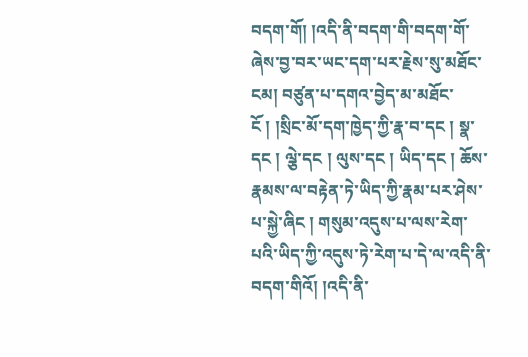བདག་གོ། །འདི་ནི་བདག་གི་བདག་གོ་ཞེས་བྱ་བར་ཡང་དག་པར་རྗེས་སུ་མཐོང་ངམ། བཙུན་པ་དགའ་བྱེད་མ་མཐོང་ངོ ། །སྲིང་མོ་དག་ཁྱེད་ཀྱི་རྣ་བ་དང ། སྣ་དང ། ལྕེ་དང ། ལུས་དང ། ཡིད་དང ། ཆོས་རྣམས་ལ་བརྟེན་ཏེ་ཡིད་ཀྱི་རྣམ་པར་ཤེས་པ་སྐྱེ་ཞིང ། གསུམ་འདུས་པ་ལས་རེག་པའི་ཡིད་ཀྱི་འདུས་ཏེ་རེག་པ་དེ་ལ་འདི་ནི་བདག་གིའོ། །འདི་ནི་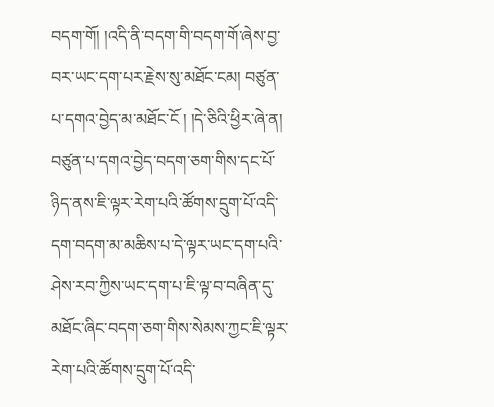བདག་གོ། །འདི་ནི་བདག་གི་བདག་གོ་ཞེས་བྱ་བར་ཡང་དག་པར་རྗེས་སུ་མཐོང་ངམ། བཙུན་པ་དགའ་བྱེད་མ་མཐོང་ངོ ། །དེ་ཅིའི་ཕྱིར་ཞེ་ན། བཙུན་པ་དགའ་བྱེད་བདག་ཅག་གིས་དང་པོ་ཉིད་ནས་ཇི་ལྟར་རེག་པའི་ཚོགས་དྲུག་པོ་འདི་དག་བདག་མ་མཆིས་པ་དེ་ལྟར་ཡང་དག་པའི་ཤེས་རབ་ཀྱིས་ཡང་དག་པ་ཇི་ལྟ་བ་བཞིན་དུ་མཐོང་ཞིང་བདག་ཅག་གིས་སེམས་ཀྱང་ཇི་ལྟར་རེག་པའི་ཚོགས་དྲུག་པོ་འདི་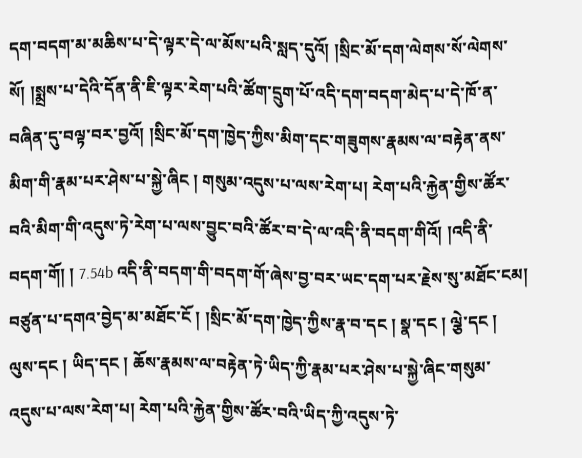དག་བདག་མ་མཆིས་པ་དེ་ལྟར་དེ་ལ་མོས་པའི་སླད་དུའོ། །སྲིང་མོ་དག་ལེགས་སོ་ལེགས་སོ། །སྨྲས་པ་དེའི་དོན་ནི་ཇི་ལྟར་རེག་པའི་ཚོག་དྲུག་པོ་འདི་དག་བདག་མེད་པ་དེ་ཁོ་ན་བཞིན་དུ་བལྟ་བར་བྱའོ། །སྲིང་མོ་དག་ཁྱེད་ཀྱིས་མིག་དང་གཟུགས་རྣམས་ལ་བརྟེན་ནས་མིག་གི་རྣམ་པར་ཤེས་པ་སྐྱེ་ཞིང ། གསུམ་འདུས་པ་ལས་རེག་པ། རེག་པའི་རྐྱེན་གྱིས་ཚོར་བའི་མིག་གི་འདུས་ཏེ་རེག་པ་ལས་བྱུང་བའི་ཚོར་བ་དེ་ལ་འདི་ནི་བདག་གིའོ། །འདི་ནི་བདག་གོ། ། 7.54b འདི་ནི་བདག་གི་བདག་གོ་ཞེས་བྱ་བར་ཡང་དག་པར་རྗེས་སུ་མཐོང་ངམ། བཙུན་པ་དགའ་བྱེད་མ་མཐོང་ངོ ། །སྲིང་མོ་དག་ཁྱེད་ཀྱིས་རྣ་བ་དང ། སྣ་དང ། ལྕེ་དང ། ལུས་དང ། ཡིད་དང ། ཆོས་རྣམས་ལ་བརྟེན་ཏེ་ཡིད་ཀྱི་རྣམ་པར་ཤེས་པ་སྐྱེ་ཞིང་གསུམ་འདུས་པ་ལས་རེག་པ། རེག་པའི་རྐྱེན་གྱིས་ཚོར་བའི་ཡིད་ཀྱི་འདུས་ཏེ་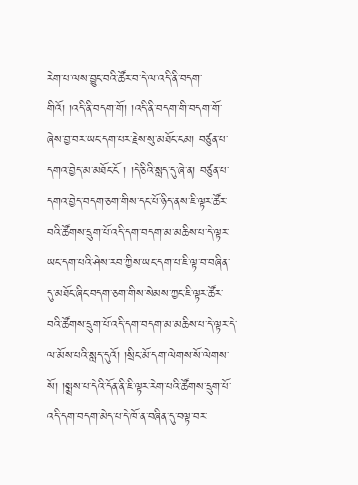རེག་པ་ལས་བྱུང་བའི་ཚོར་བ་དེ་ལ་འདི་ནི་བདག་གིའོ། །འདི་ནི་བདག་གོ། །འདི་ནི་བདག་གི་བདག་གོ་ཞེས་བྱ་བར་ཡང་དག་པར་རྗེས་སུ་མཐོང་ངམ། བཙུན་པ་དགའ་བྱེད་མ་མཐོང་ངོ ། །དེ་ཅིའི་སླད་དུ་ཞེ་ན། བཙུན་པ་དགའ་བྱེད་བདག་ཅག་གིས་དང་པོ་ཉིད་ནས་ཇི་ལྟར་ཚོར་བའི་ཚོགས་དྲུག་པོ་འདི་དག་བདག་མ་མཆིས་པ་དེ་ལྟར་ཡང་དག་པའི་ཤེས་རབ་ཀྱིས་ཡང་དག་པ་ཇི་ལྟ་བ་བཞིན་དུ་མཐོང་ཞིང་བདག་ཅག་གིས་སེམས་ཀྱང་ཇི་ལྟར་ཚོར་བའི་ཚོགས་དྲུག་པོ་འདི་དག་བདག་མ་མཆིས་པ་དེ་ལྟར་དེ་ལ་མོས་པའི་སླད་དུའོ། །སྲིང་མོ་དག་ལེགས་སོ་ལེགས་སོ། །སྨྲས་པ་དེའི་དོན་ནི་ཇི་ལྟར་རེག་པའི་ཚོགས་དྲུག་པོ་འདི་དག་བདག་མེད་པ་དེ་ཁོ་ན་བཞིན་དུ་བལྟ་བར་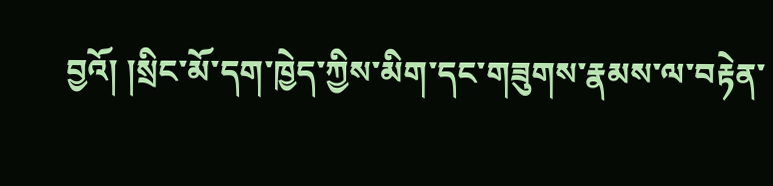བྱའོ། །སྲིང་མོ་དག་ཁྱེད་ཀྱིས་མིག་དང་གཟུགས་རྣམས་ལ་བརྟེན་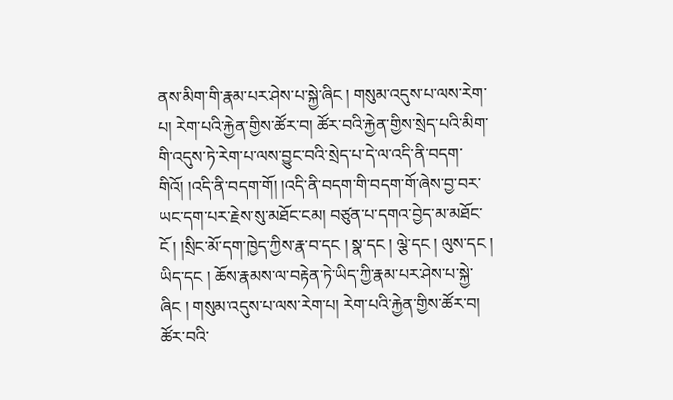ནས་མིག་གི་རྣམ་པར་ཤེས་པ་སྐྱེ་ཞིང ། གསུམ་འདུས་པ་ལས་རེག་པ། རེག་པའི་རྐྱེན་གྱིས་ཚོར་བ། ཚོར་བའི་རྐྱེན་གྱིས་སྲེད་པའི་མིག་གི་འདུས་ཏེ་རེག་པ་ལས་བྱུང་བའི་སྲེད་པ་དེ་ལ་འདི་ནི་བདག་གིའོ། །འདི་ནི་བདག་གོ། །འདི་ནི་བདག་གི་བདག་གོ་ཞེས་བྱ་བར་ཡང་དག་པར་རྗེས་སུ་མཐོང་ངམ། བཙུན་པ་དགའ་བྱེད་མ་མཐོང་ངོ ། །སྲིང་མོ་དག་ཁྱེད་ཀྱིས་རྣ་བ་དང ། སྣ་དང ། ལྕེ་དང ། ལུས་དང ། ཡིད་དང ། ཆོས་རྣམས་ལ་བརྟེན་ཏེ་ཡིད་ཀྱི་རྣམ་པར་ཤེས་པ་སྐྱེ་ཞིང ། གསུམ་འདུས་པ་ལས་རེག་པ། རེག་པའི་རྐྱེན་གྱིས་ཚོར་བ། ཚོར་བའི་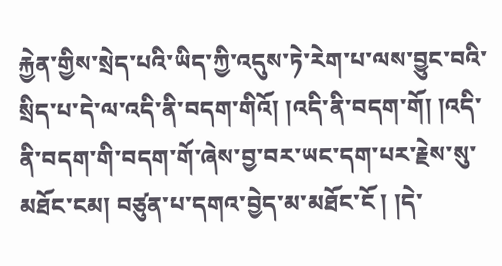རྐྱེན་གྱིས་སྲེད་པའི་ཡིད་ཀྱི་འདུས་ཏེ་རེག་པ་ལས་བྱུང་བའི་སྲིད་པ་དེ་ལ་འདི་ནི་བདག་གིའོ། །འདི་ནི་བདག་གོ། །འདི་ནི་བདག་གི་བདག་གོ་ཞེས་བྱ་བར་ཡང་དག་པར་རྗེས་སུ་མཐོང་ངམ། བཙུན་པ་དགའ་བྱེད་མ་མཐོང་ངོ ། །དེ་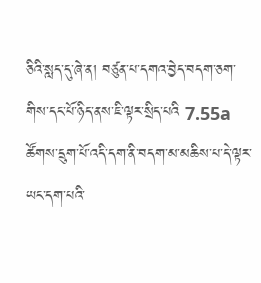ཅིའི་སླད་དུ་ཞེ་ན། བཙུན་པ་དགའ་བྱེད་བདག་ཅག་གིས་དང་པོ་ཉིད་ནས་ཇི་ལྟར་སྲིད་པའི 7.55a ཚོགས་དྲུག་པོ་འདི་དག་ནི་བདག་མ་མཆིས་པ་དེ་ལྟར་ཡང་དག་པའི་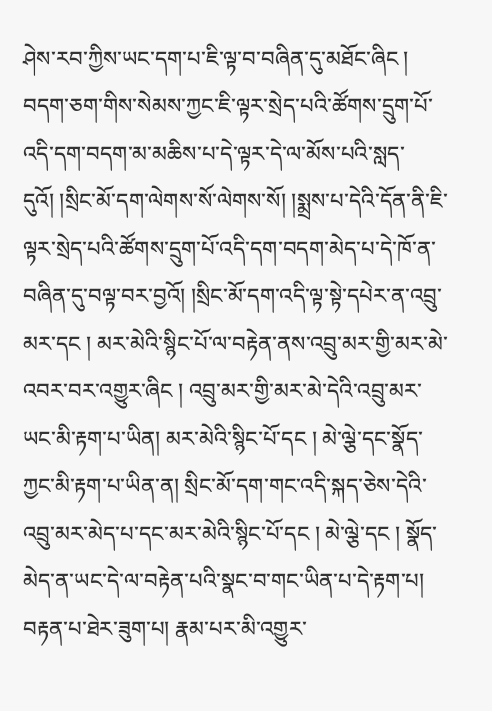ཤེས་རབ་ཀྱིས་ཡང་དག་པ་ཇི་ལྟ་བ་བཞིན་དུ་མཐོང་ཞིང ། བདག་ཅག་གིས་སེམས་ཀྱང་ཇི་ལྟར་སྲེད་པའི་ཚོགས་དྲུག་པོ་འདི་དག་བདག་མ་མཆིས་པ་དེ་ལྟར་དེ་ལ་མོས་པའི་སླད་དུའོ། །སྲིང་མོ་དག་ལེགས་སོ་ལེགས་སོ། །སྨྲས་པ་དེའི་དོན་ནི་ཇི་ལྟར་སྲེད་པའི་ཚོགས་དྲུག་པོ་འདི་དག་བདག་མེད་པ་དེ་ཁོ་ན་བཞིན་དུ་བལྟ་བར་བྱའོ། །སྲིང་མོ་དག་འདི་ལྟ་སྟེ་དཔེར་ན་འབྲུ་མར་དང ། མར་མེའི་སྙིང་པོ་ལ་བརྟེན་ནས་འབྲུ་མར་གྱི་མར་མེ་འབར་བར་འགྱུར་ཞིང ། འབྲུ་མར་གྱི་མར་མེ་དེའི་འབྲུ་མར་ཡང་མི་རྟག་པ་ཡིན། མར་མེའི་སྙིང་པོ་དང ། མེ་ལྕེ་དང་སྣོད་ཀྱང་མི་རྟག་པ་ཡིན་ན། སྲིང་མོ་དག་གང་འདི་སྐད་ཅེས་དེའི་འབྲུ་མར་མེད་པ་དང་མར་མེའི་སྙིང་པོ་དང ། མེ་ལྕེ་དང ། སྣོད་མེད་ན་ཡང་དེ་ལ་བརྟེན་པའི་སྣང་བ་གང་ཡིན་པ་དེ་རྟག་པ། བརྟན་པ་ཐེར་ཟུག་པ། རྣམ་པར་མི་འགྱུར་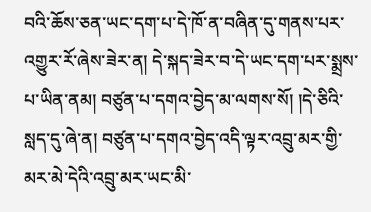བའི་ཆོས་ཅན་ཡང་དག་པ་དེ་ཁོ་ན་བཞིན་དུ་གནས་པར་འགྱུར་རོ་ཞེས་ཟེར་ན། དེ་སྐད་ཟེར་བ་དེ་ཡང་དག་པར་སྨྲས་པ་ཡིན་ནམ། བཙུན་པ་དགའ་བྱེད་མ་ལགས་སོ། །དེ་ཅིའི་སླད་དུ་ཞེ་ན། བཙུན་པ་དགའ་བྱེད་འདི་ལྟར་འབྲུ་མར་གྱི་མར་མེ་དེའི་འབྲུ་མར་ཡང་མི་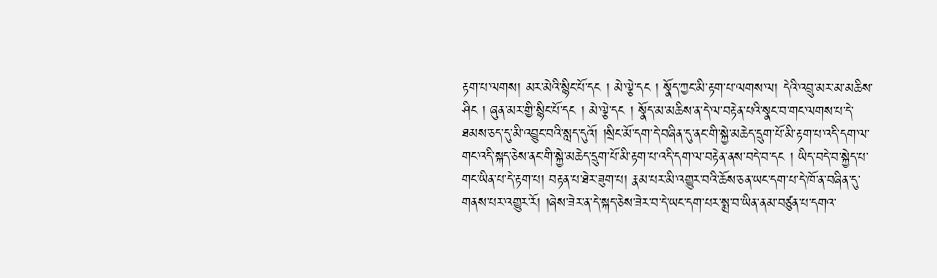རྟག་པ་ལགས། མར་མེའི་སྙིང་པོ་དང ། མེ་ལྕེ་དང ། སྣོད་ཀྱང་མི་རྟག་པ་ལགས་ལ། དེའི་འབྲུ་མར་མ་མཆིས་ཤིང ། ཞུན་མར་གྱི་སྙིང་པོ་དང ། མེ་ལྕེ་དང ། སྣོད་མ་མཆིས་ན་དེ་ལ་བརྟེན་པའི་སྣང་བ་གང་ལགས་པ་དེ་ཐམས་ཅད་དུ་མི་འབྱུང་བའི་སླད་དུའོ། །སྲིང་མོ་དག་དེ་བཞིན་དུ་ནང་གི་སྐྱེ་མཆེད་དྲུག་པོ་མི་རྟག་པ་འདི་དག་ལ་གང་འདི་སྐད་ཅེས་ནང་གི་སྐྱེ་མཆེད་དྲུག་པོ་མི་རྟག་པ་འདི་དག་ལ་བརྟེན་ནས་བདེ་བ་དང ། ཡིད་བདེ་བ་སྐྱེད་པ་གང་ཡིན་པ་དེ་རྟག་པ། བརྟན་པ་ཐེར་ཟུག་པ། རྣམ་པར་མི་འགྱུར་བའི་ཆོས་ཅན་ཡང་དག་པ་དེ་ཁོ་ན་བཞིན་དུ་གནས་པར་འགྱུར་རོ། །ཞེས་ཟེར་ན་དེ་སྐད་ཅེས་ཟེར་བ་དེ་ཡང་དག་པར་སྨྲ་བ་ཡིན་ནམ་བཙུན་པ་དགའ་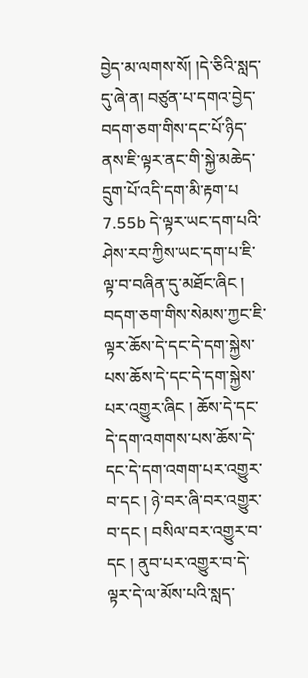བྱེད་མ་ལགས་སོ། །དེ་ཅིའི་སླད་དུ་ཞེ་ན། བཙུན་པ་དགའ་བྱེད་བདག་ཅག་གིས་དང་པོ་ཉིད་ནས་ཇི་ལྟར་ནང་གི་སྐྱེ་མཆེད་དྲུག་པོ་འདི་དག་མི་རྟག་པ 7.55b དེ་ལྟར་ཡང་དག་པའི་ཤེས་རབ་ཀྱིས་ཡང་དག་པ་ཇི་ལྟ་བ་བཞིན་དུ་མཐོང་ཞིང ། བདག་ཅག་གིས་སེམས་ཀྱང་ཇི་ལྟར་ཆོས་དེ་དང་དེ་དག་སྐྱེས་པས་ཆོས་དེ་དང་དེ་དག་སྐྱེས་པར་འགྱུར་ཞིང ། ཆོས་དེ་དང་དེ་དག་འགགས་པས་ཆོས་དེ་དང་དེ་དག་འགག་པར་འགྱུར་བ་དང ། ཉེ་བར་ཞི་བར་འགྱུར་བ་དང ། བསིལ་བར་འགྱུར་བ་དང ། ནུབ་པར་འགྱུར་བ་དེ་ལྟར་དེ་ལ་མོས་པའི་སླད་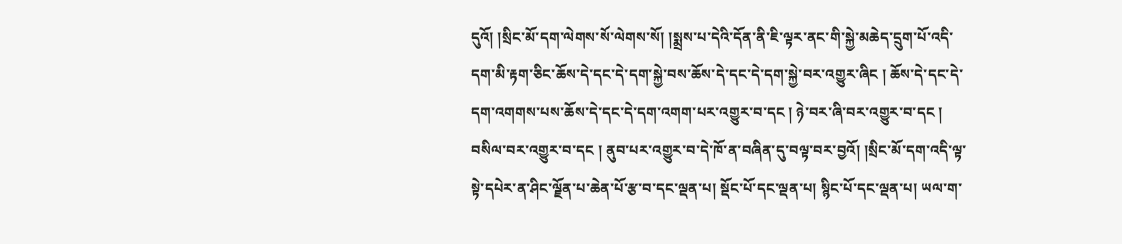དུའོ། །སྲིང་མོ་དག་ལེགས་སོ་ལེགས་སོ། །སྨྲས་པ་དེའི་དོན་ནི་ཇི་ལྟར་ནང་གི་སྐྱེ་མཆེད་དྲུག་པོ་འདི་དག་མི་རྟག་ཅིང་ཆོས་དེ་དང་དེ་དག་སྐྱེ་བས་ཆོས་དེ་དང་དེ་དག་སྐྱེ་བར་འགྱུར་ཞིང ། ཆོས་དེ་དང་དེ་དག་འགགས་པས་ཆོས་དེ་དང་དེ་དག་འགག་པར་འགྱུར་བ་དང ། ཉེ་བར་ཞི་བར་འགྱུར་བ་དང ། བསིལ་བར་འགྱུར་བ་དང ། ནུབ་པར་འགྱུར་བ་དེ་ཁོ་ན་བཞིན་དུ་བལྟ་བར་བྱའོ། །སྲིང་མོ་དག་འདི་ལྟ་སྟེ་དཔེར་ན་ཤིང་ལྗོན་པ་ཆེན་པོ་རྩ་བ་དང་ལྡན་པ། སྡོང་པོ་དང་ལྡན་པ། སྙིང་པོ་དང་ལྡན་པ། ཡལ་ག་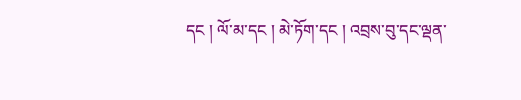དང ། ལོ་མ་དང ། མེ་ཏོག་དང ། འབྲས་བུ་དང་ལྡན་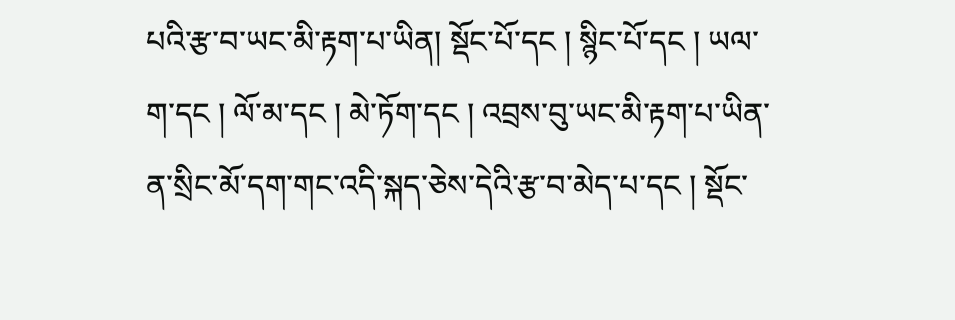པའི་རྩ་བ་ཡང་མི་རྟག་པ་ཡིན། སྡོང་པོ་དང ། སྙིང་པོ་དང ། ཡལ་ག་དང ། ལོ་མ་དང ། མེ་ཏོག་དང ། འབྲས་བུ་ཡང་མི་རྟག་པ་ཡིན་ན་སྲིང་མོ་དག་གང་འདི་སྐད་ཅེས་དེའི་རྩ་བ་མེད་པ་དང ། སྡོང་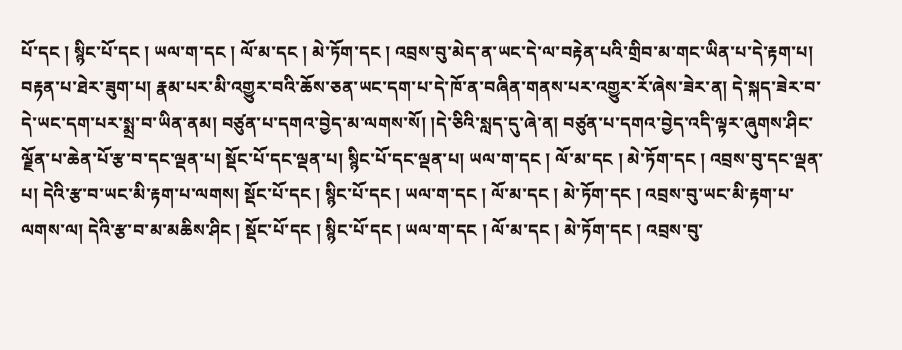པོ་དང ། སྙིང་པོ་དང ། ཡལ་ག་དང ། ལོ་མ་དང ། མེ་ཏོག་དང ། འབྲས་བུ་མེད་ན་ཡང་དེ་ལ་བརྟེན་པའི་གྲིབ་མ་གང་ཡིན་པ་དེ་རྟག་པ། བརྟན་པ་ཐེར་ཟུག་པ། རྣམ་པར་མི་འགྱུར་བའི་ཆོས་ཅན་ཡང་དག་པ་དེ་ཁོ་ན་བཞིན་གནས་པར་འགྱུར་རོ་ཞེས་ཟེར་ན། དེ་སྐད་ཟེར་བ་དེ་ཡང་དག་པར་སྨྲ་བ་ཡིན་ནམ། བཙུན་པ་དགའ་བྱེད་མ་ལགས་སོ། །དེ་ཅིའི་སླད་དུ་ཞེ་ན། བཙུན་པ་དགའ་བྱེད་འདི་ལྟར་ཞུགས་ཤིང་ལྗོན་པ་ཆེན་པོ་རྩ་བ་དང་ལྡན་པ། སྡོང་པོ་དང་ལྡན་པ། སྙིང་པོ་དང་ལྡན་པ། ཡལ་ག་དང ། ལོ་མ་དང ། མེ་ཏོག་དང ། འབྲས་བུ་དང་ལྡན་པ། དེའི་རྩ་བ་ཡང་མི་རྟག་པ་ལགས། སྡོང་པོ་དང ། སྙིང་པོ་དང ། ཡལ་ག་དང ། ལོ་མ་དང ། མེ་ཏོག་དང ། འབྲས་བུ་ཡང་མི་རྟག་པ་ལགས་ལ། དེའི་རྩ་བ་མ་མཆིས་ཤིང ། སྡོང་པོ་དང ། སྙིང་པོ་དང ། ཡལ་ག་དང ། ལོ་མ་དང ། མེ་ཏོག་དང ། འབྲས་བུ་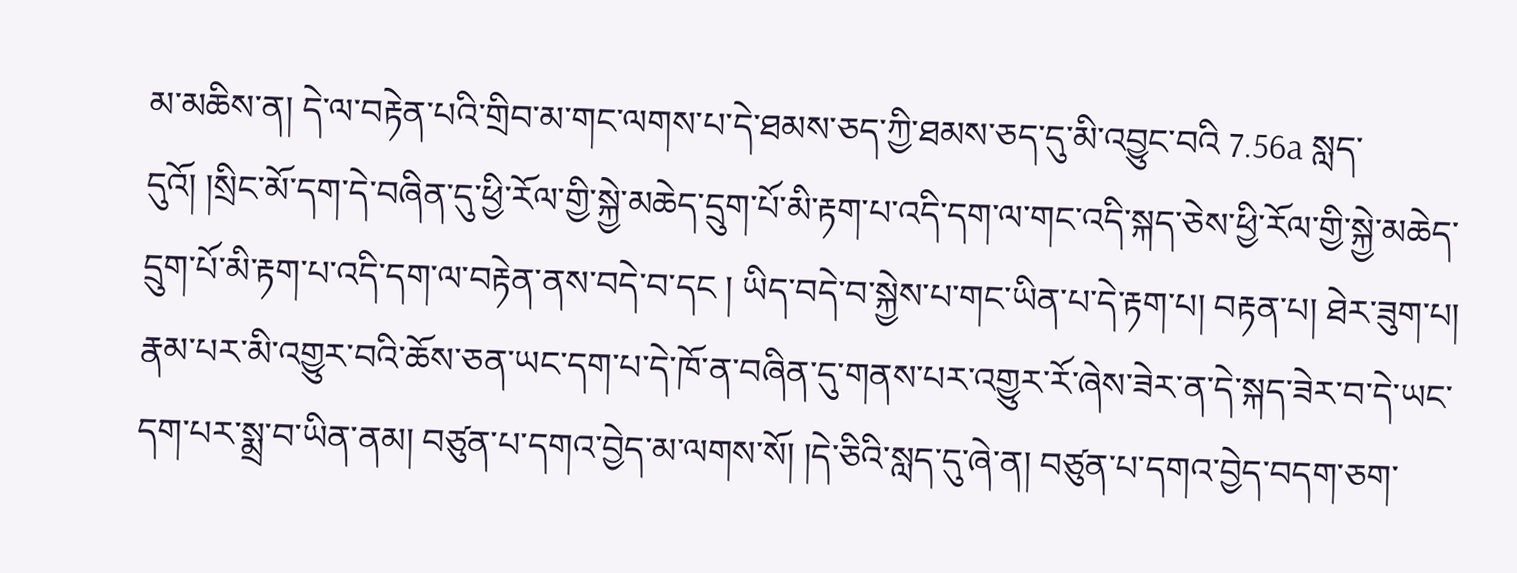མ་མཆིས་ན། དེ་ལ་བརྟེན་པའི་གྲིབ་མ་གང་ལགས་པ་དེ་ཐམས་ཅད་ཀྱི་ཐམས་ཅད་དུ་མི་འབྱུང་བའི 7.56a སླད་དུའོ། །སྲིང་མོ་དག་དེ་བཞིན་དུ་ཕྱི་རོལ་གྱི་སྐྱེ་མཆེད་དྲུག་པོ་མི་རྟག་པ་འདི་དག་ལ་གང་འདི་སྐད་ཅེས་ཕྱི་རོལ་གྱི་སྐྱེ་མཆེད་དྲུག་པོ་མི་རྟག་པ་འདི་དག་ལ་བརྟེན་ནས་བདེ་བ་དང ། ཡིད་བདེ་བ་སྐྱེས་པ་གང་ཡིན་པ་དེ་རྟག་པ། བརྟན་པ། ཐེར་ཟུག་པ། རྣམ་པར་མི་འགྱུར་བའི་ཆོས་ཅན་ཡང་དག་པ་དེ་ཁོ་ན་བཞིན་དུ་གནས་པར་འགྱུར་རོ་ཞེས་ཟེར་ན་དེ་སྐད་ཟེར་བ་དེ་ཡང་དག་པར་སྨྲ་བ་ཡིན་ནམ། བཙུན་པ་དགའ་བྱེད་མ་ལགས་སོ། །དེ་ཅིའི་སླད་དུ་ཞེ་ན། བཙུན་པ་དགའ་བྱེད་བདག་ཅག་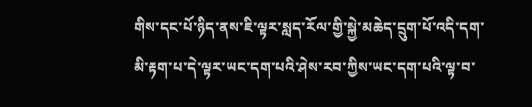གིས་དང་པོ་ཉིད་ནས་ཇི་ལྟར་སླད་རོལ་གྱི་སྐྱེ་མཆེད་དྲུག་པོ་འདི་དག་མི་རྟག་པ་དེ་ལྟར་ཡང་དག་པའི་ཤེས་རབ་ཀྱིས་ཡང་དག་པའི་ལྟ་བ་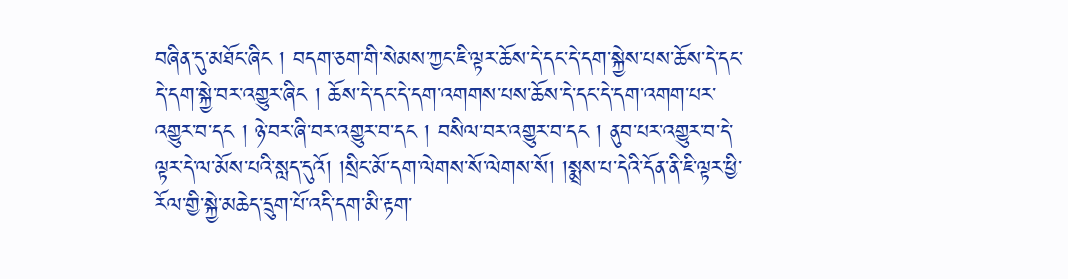བཞིན་དུ་མཐོང་ཞིང ། བདག་ཅག་གི་སེམས་ཀྱང་ཇི་ལྟར་ཆོས་དེ་དང་དེ་དག་སྐྱེས་པས་ཆོས་དེ་དང་དེ་དག་སྐྱེ་བར་འགྱུར་ཞིང ། ཆོས་དེ་དང་དེ་དག་འགགས་པས་ཆོས་དེ་དང་དེ་དག་འགག་པར་འགྱུར་བ་དང ། ཉེ་བར་ཞི་བར་འགྱུར་བ་དང ། བསིལ་བར་འགྱུར་བ་དང ། ནུབ་པར་འགྱུར་བ་དེ་ལྟར་དེ་ལ་མོས་པའི་སླད་དུའོ། །སྲིང་མོ་དག་ལེགས་སོ་ལེགས་སོ། །སྨྲས་པ་དེའི་དོན་ནི་ཇི་ལྟར་ཕྱི་རོལ་གྱི་སྐྱེ་མཆེད་དྲུག་པོ་འདི་དག་མི་རྟག་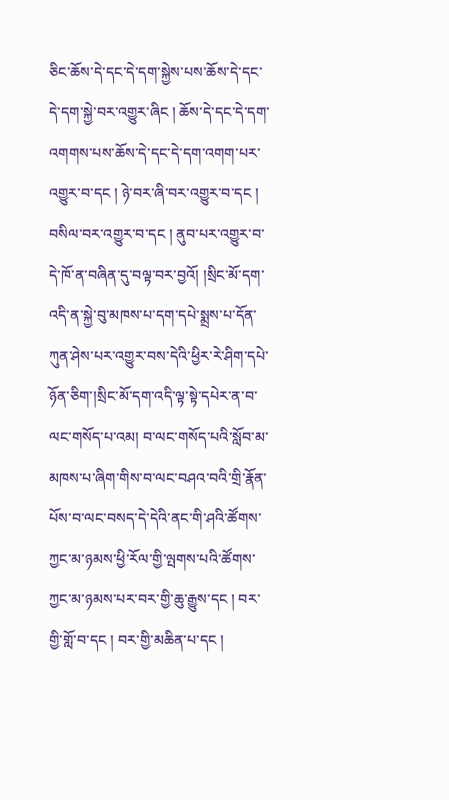ཅིང་ཆོས་དེ་དང་དེ་དག་སྐྱེས་པས་ཆོས་དེ་དང་དེ་དག་སྐྱེ་བར་འགྱུར་ཞིང ། ཆོས་དེ་དང་དེ་དག་འགགས་པས་ཆོས་དེ་དང་དེ་དག་འགག་པར་འགྱུར་བ་དང ། ཉེ་བར་ཞི་བར་འགྱུར་བ་དང ། བསིལ་བར་འགྱུར་བ་དང ། ནུབ་པར་འགྱུར་བ་དེ་ཁོ་ན་བཞིན་དུ་བལྟ་བར་བྱའོ། །སྲིང་མོ་དག་འདི་ན་སྐྱེ་བུ་མཁས་པ་དག་དཔེ་སྨྲས་པ་དོན་ཀུན་ཤེས་པར་འགྱུར་བས་དེའི་ཕྱིར་རེ་ཤིག་དཔེ་ཉོན་ཅིག་།སྲིང་མོ་དག་འདི་ལྟ་སྟེ་དཔེར་ན་བ་ལང་གསོད་པ་འམ། བ་ལང་གསོད་པའི་སློབ་མ་མཁས་པ་ཞིག་གིས་བ་ལང་བཤའ་བའི་གྲི་རྣོན་པོས་བ་ལང་བསད་དེ་དེའི་ནང་གི་ཤའི་ཚོགས་ཀྱང་མ་ཉམས་ཕྱི་རོལ་གྱི་ལྤགས་པའི་ཚོགས་ཀྱང་མ་ཉམས་པར་བར་གྱི་ཆུ་རྒྱུས་དང ། བར་གྱི་གློ་བ་དང ། བར་གྱི་མཆིན་པ་དང །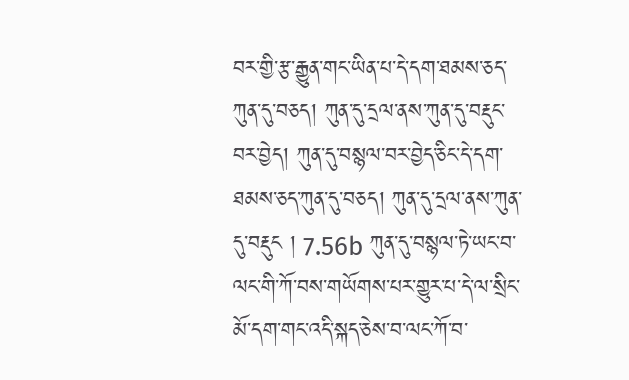བར་གྱི་རྩ་རྒྱུན་གང་ཡིན་པ་དེ་དག་ཐམས་ཅད་ཀུན་དུ་བཅད། ཀུན་དུ་དྲལ་ནས་ཀུན་དུ་བརྡུང་བར་བྱེད། ཀུན་དུ་བསྙལ་བར་བྱེད་ཅིང་དེ་དག་ཐམས་ཅད་ཀུན་དུ་བཅད། ཀུན་དུ་དྲལ་ནས་ཀུན་དུ་བརྡུང ། 7.56b ཀུན་དུ་བསྙལ་ཏེ་ཡང་བ་ལང་གི་ཀོ་བས་གཡོགས་པར་གྱུར་པ་དེ་ལ་སྲིང་མོ་དག་གང་འདི་སྐད་ཅེས་བ་ལང་ཀོ་བ་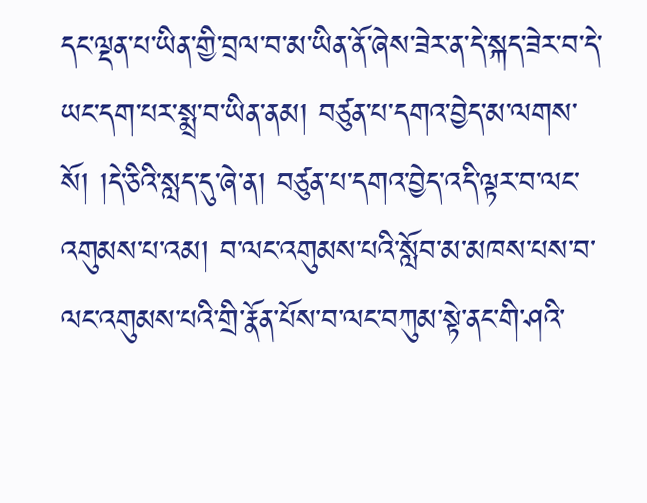དང་ལྡན་པ་ཡིན་གྱི་བྲལ་བ་མ་ཡིན་ནོ་ཞེས་ཟེར་ན་དེ་སྐད་ཟེར་བ་དེ་ཡང་དག་པར་སྨྲ་བ་ཡིན་ནམ། བཙུན་པ་དགའ་བྱེད་མ་ལགས་སོ། །དེ་ཅིའི་སླད་དུ་ཞེ་ན། བཙུན་པ་དགའ་བྱེད་འདི་ལྟར་བ་ལང་འགུམས་པ་འམ། བ་ལང་འགུམས་པའི་སློབ་མ་མཁས་པས་བ་ལང་འགུམས་པའི་གྲི་རྣོན་པོས་བ་ལང་བཀུམ་སྟེ་ནང་གི་ཤའི་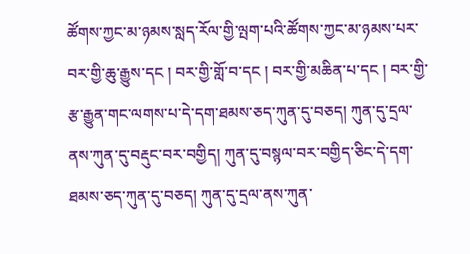ཚོགས་ཀྱང་མ་ཉམས་སླད་རོལ་གྱི་ལྤག་པའི་ཚོགས་ཀྱང་མ་ཉམས་པར་བར་གྱི་ཆུ་རྒྱུས་དང ། བར་གྱི་གློ་བ་དང ། བར་གྱི་མཆིན་པ་དང ། བར་གྱི་རྩ་རྒྱུན་གང་ལགས་པ་དེ་དག་ཐམས་ཅད་ཀུན་དུ་བཅད། ཀུན་དུ་དྲལ་ནས་ཀུན་དུ་བརྡུང་བར་བགྱིད། ཀུན་དུ་བསྙལ་བར་བགྱིད་ཅིང་དེ་དག་ཐམས་ཅད་ཀུན་དུ་བཅད། ཀུན་དུ་དྲལ་ནས་ཀུན་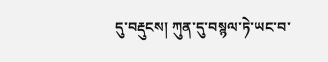དུ་བརྡུངས། ཀུན་དུ་བསྙལ་ཏེ་ཡང་བ་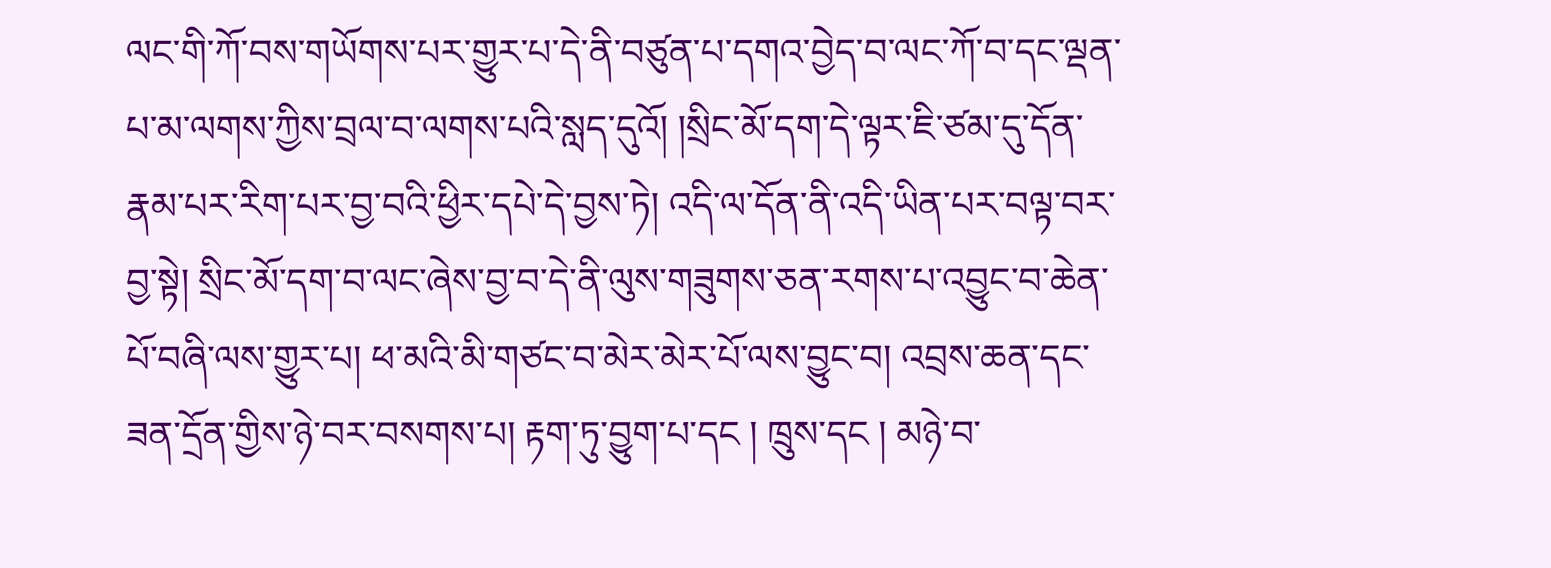ལང་གི་ཀོ་བས་གཡོགས་པར་གྱུར་པ་དེ་ནི་བཙུན་པ་དགའ་བྱེད་བ་ལང་ཀོ་བ་དང་ལྡན་པ་མ་ལགས་ཀྱིས་བྲལ་བ་ལགས་པའི་སླད་དུའོ། །སྲིང་མོ་དག་དེ་ལྟར་ཇི་ཙམ་དུ་དོན་རྣམ་པར་རིག་པར་བྱ་བའི་ཕྱིར་དཔེ་དེ་བྱས་ཏེ། འདི་ལ་དོན་ནི་འདི་ཡིན་པར་བལྟ་བར་བྱ་སྟེ། སྲིང་མོ་དག་བ་ལང་ཞེས་བྱ་བ་དེ་ནི་ལུས་གཟུགས་ཅན་རགས་པ་འབྱུང་བ་ཆེན་པོ་བཞི་ལས་གྱུར་པ། ཕ་མའི་མི་གཙང་བ་མེར་མེར་པོ་ལས་བྱུང་བ། འབྲས་ཆན་དང་ཟན་དྲོན་གྱིས་ཉེ་བར་བསགས་པ། རྟག་ཏུ་བྱུག་པ་དང ། ཁྲུས་དང ། མཉེ་བ་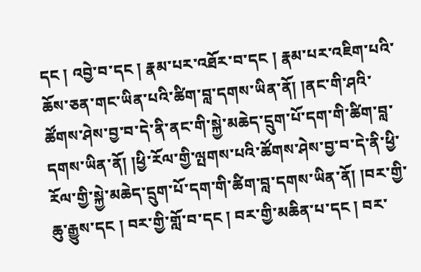དང ། འབྱེ་བ་དང ། རྣམ་པར་འཐོར་བ་དང ། རྣམ་པར་འཇིག་པའི་ཆོས་ཅན་གང་ཡིན་པའི་ཚིག་བླ་དགས་ཡིན་ནོ། །ནང་གི་ཤའི་ཚོགས་ཤེས་བྱ་བ་དེ་ནི་ནང་གི་སྐྱེ་མཆེད་དྲུག་པོ་དག་གི་ཚིག་བླ་དགས་ཡིན་ནོ། །ཕྱི་རོལ་གྱི་ལྤགས་པའི་ཚོགས་ཤེས་བྱ་བ་དེ་ནི་ཕྱི་རོལ་གྱི་སྐྱེ་མཆེད་དྲུག་པོ་དག་གི་ཚིག་བླ་དགས་ཡིན་ནོ། །བར་གྱི་ཆུ་རྒྱུས་དང ། བར་གྱི་གློ་བ་དང ། བར་གྱི་མཆིན་པ་དང ། བར་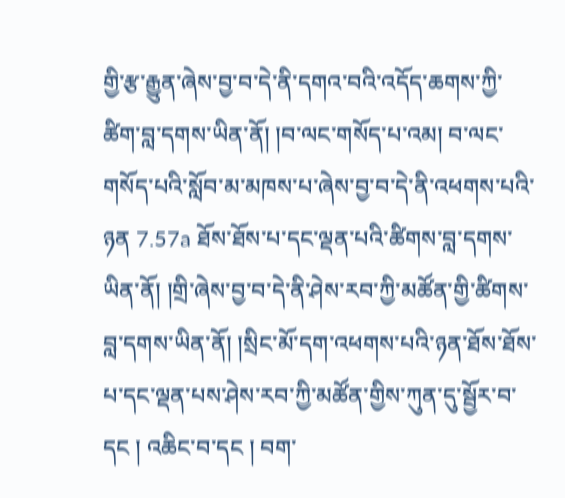གྱི་རྩ་རྒྱུན་ཞེས་བྱ་བ་དེ་ནི་དགའ་བའི་འདོད་ཆགས་ཀྱི་ཚིག་བླ་དགས་ཡིན་ནོ། །བ་ལང་གསོད་པ་འམ། བ་ལང་གསོད་པའི་སློབ་མ་མཁས་པ་ཞེས་བྱ་བ་དེ་ནི་འཕགས་པའི་ཉན 7.57a ཐོས་ཐོས་པ་དང་ལྡན་པའི་ཚིགས་བླ་དགས་ཡིན་ནོ། །གྲི་ཞེས་བྱ་བ་དེ་ནི་ཤེས་རབ་ཀྱི་མཚོན་གྱི་ཚིགས་བླ་དགས་ཡིན་ནོ། །སྲིང་མོ་དག་འཕགས་པའི་ཉན་ཐོས་ཐོས་པ་དང་ལྡན་པས་ཤེས་རབ་ཀྱི་མཚོན་གྱིས་ཀུན་དུ་སྦྱོར་བ་དང ། འཆིང་བ་དང ། བག་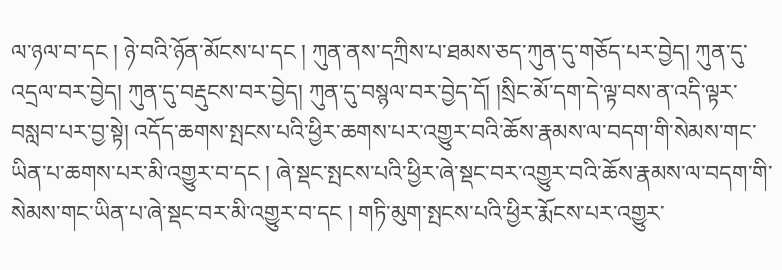ལ་ཉལ་བ་དང ། ཉེ་བའི་ཉོན་མོངས་པ་དང ། ཀུན་ནས་དཀྲིས་པ་ཐམས་ཅད་ཀུན་དུ་གཅོད་པར་བྱེད། ཀུན་དུ་འདྲལ་བར་བྱེད། ཀུན་དུ་བརྡུངས་བར་བྱེད། ཀུན་དུ་བསྙལ་བར་བྱེད་དོ། །སྲིང་མོ་དག་དེ་ལྟ་བས་ན་འདི་ལྟར་བསླབ་པར་བྱ་སྟེ། འདོད་ཆགས་སྤངས་པའི་ཕྱིར་ཆགས་པར་འགྱུར་བའི་ཆོས་རྣམས་ལ་བདག་གི་སེམས་གང་ཡིན་པ་ཆགས་པར་མི་འགྱུར་བ་དང ། ཞེ་སྡང་སྤངས་པའི་ཕྱིར་ཞེ་སྡང་བར་འགྱུར་བའི་ཆོས་རྣམས་ལ་བདག་གི་སེམས་གང་ཡིན་པ་ཞེ་སྡང་བར་མི་འགྱུར་བ་དང ། གཏི་མུག་སྤངས་པའི་ཕྱིར་རྨོངས་པར་འགྱུར་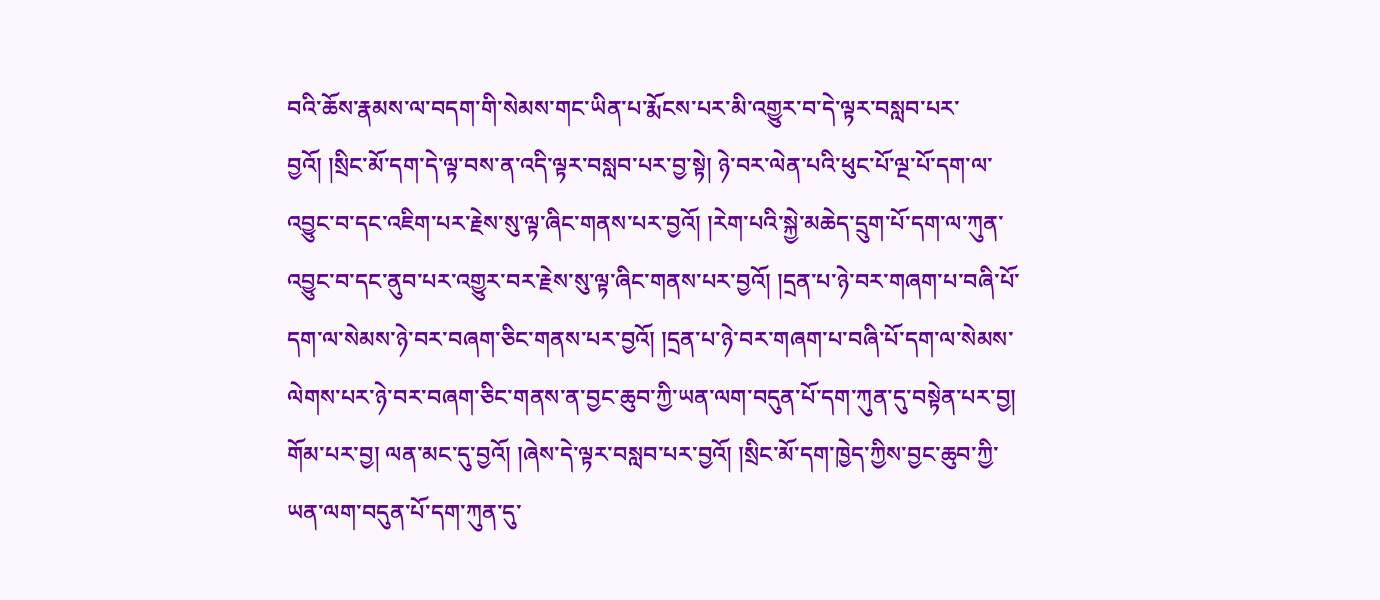བའི་ཆོས་རྣམས་ལ་བདག་གི་སེམས་གང་ཡིན་པ་རྨོངས་པར་མི་འགྱུར་བ་དེ་ལྟར་བསླབ་པར་བྱའོ། །སྲིང་མོ་དག་དེ་ལྟ་བས་ན་འདི་ལྟར་བསླབ་པར་བྱ་སྟེ། ཉེ་བར་ལེན་པའི་ཕུང་པོ་ལྔ་པོ་དག་ལ་འབྱུང་བ་དང་འཇིག་པར་རྗེས་སུ་ལྟ་ཞིང་གནས་པར་བྱའོ། །རེག་པའི་སྐྱེ་མཆེད་དྲུག་པོ་དག་ལ་ཀུན་འབྱུང་བ་དང་ནུབ་པར་འགྱུར་བར་རྗེས་སུ་ལྟ་ཞིང་གནས་པར་བྱའོ། །དྲན་པ་ཉེ་བར་གཞག་པ་བཞི་པོ་དག་ལ་སེམས་ཉེ་བར་བཞག་ཅིང་གནས་པར་བྱའོ། །དྲན་པ་ཉེ་བར་གཞག་པ་བཞི་པོ་དག་ལ་སེམས་ལེགས་པར་ཉེ་བར་བཞག་ཅིང་གནས་ན་བྱང་ཆུབ་ཀྱི་ཡན་ལག་བདུན་པོ་དག་ཀུན་དུ་བསྟེན་པར་བྱ། གོམ་པར་བྱ། ལན་མང་དུ་བྱའོ། །ཞེས་དེ་ལྟར་བསླབ་པར་བྱའོ། །སྲིང་མོ་དག་ཁྱེད་ཀྱིས་བྱང་ཆུབ་ཀྱི་ཡན་ལག་བདུན་པོ་དག་ཀུན་དུ་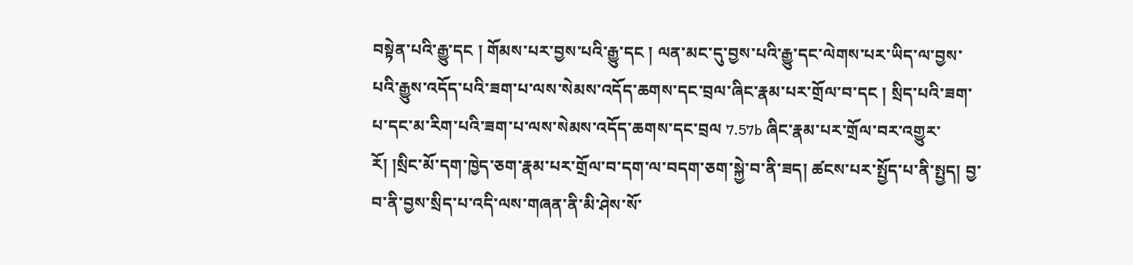བསྟེན་པའི་རྒྱུ་དང ། གོམས་པར་བྱས་པའི་རྒྱུ་དང ། ལན་མང་དུ་བྱས་པའི་རྒྱུ་དང་ལེགས་པར་ཡིད་ལ་བྱས་པའི་རྒྱུས་འདོད་པའི་ཟག་པ་ལས་སེམས་འདོད་ཆགས་དང་བྲལ་ཞིང་རྣམ་པར་གྲོལ་བ་དང ། སྲིད་པའི་ཟག་པ་དང་མ་རིག་པའི་ཟག་པ་ལས་སེམས་འདོད་ཆགས་དང་བྲལ 7.57b ཞིང་རྣམ་པར་གྲོལ་བར་འགྱུར་རོ། །སྲིང་མོ་དག་ཁྱེད་ཅག་རྣམ་པར་གྲོལ་བ་དག་ལ་བདག་ཅག་སྐྱེ་བ་ནི་ཟད། ཚངས་པར་སྤྱོད་པ་ནི་སྤྱད། བྱ་བ་ནི་བྱས་སྲིད་པ་འདི་ལས་གཞན་ནི་མི་ཤེས་སོ་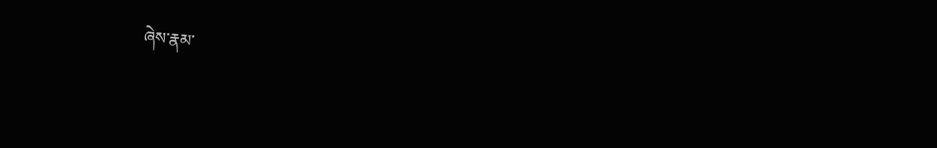ཞེས་རྣམ་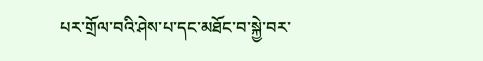པར་གྲོལ་བའི་ཤེས་པ་དང་མཐོང་བ་སྐྱེ་བར་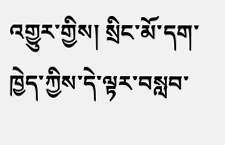འགྱུར་གྱིས། སྲིང་མོ་དག་ཁྱེད་ཀྱིས་དེ་ལྟར་བསླབ་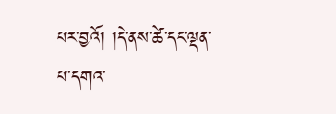པར་བྱའོ། །དེ་ནས་ཚེ་དང་ལྡན་པ་དགའ་